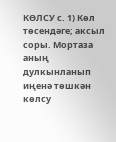КӨЛСУ с. 1) Көл төсендәге; аксыл соры. Мортаза аның дулкынланып иңенә төшкән көлсу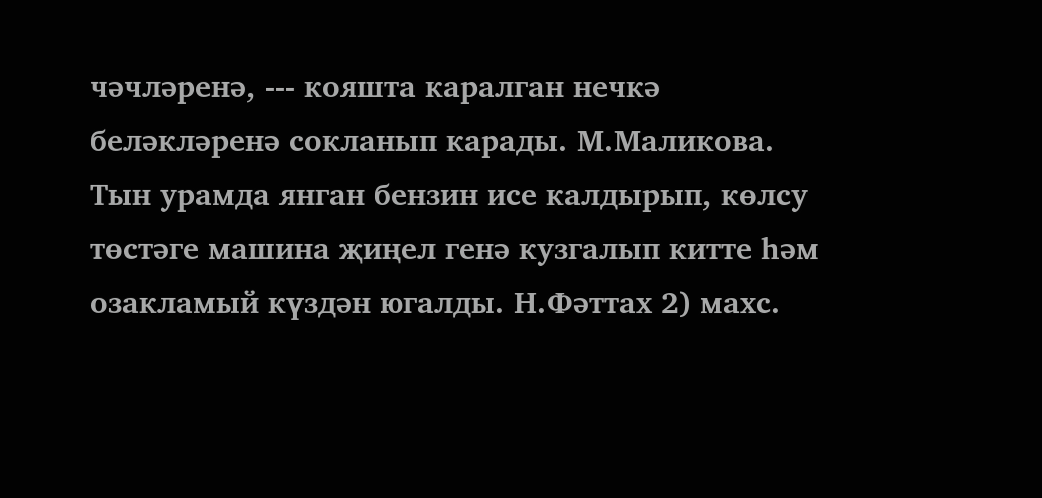чәчләренә, --- кояшта каралган нечкә беләкләренә сокланып карады. М.Маликова. Тын урамда янган бензин исе калдырып, көлсу төстәге машина җиңел генә кузгалып китте һәм озакламый күздән югалды. Н.Фәттах 2) махс.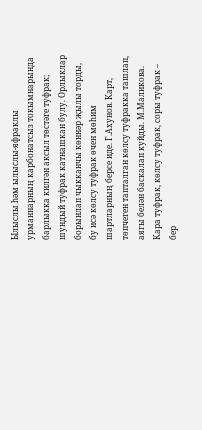Ылыслы һәм ылыслы-яфраклы урманнарның карбонатсыз токымнарында барлыкка килгән аксыл төстәге туфрак; шундый туфрак катнашкан булу. Орлыклар борынлап чыкканчы көннәр җылы торды, бу исә көлсу туфрак өчен мөһим шартларның берсе иде. Г.Ахунов. Карт, төпчеген тапталган көлсу туфракка ташлап, аягы белән баскалап куйды. М.Маликова. Кара туфрак, көлсу туфрак, соры туфрак – бер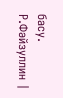басу. Р.Фәйзуллин |